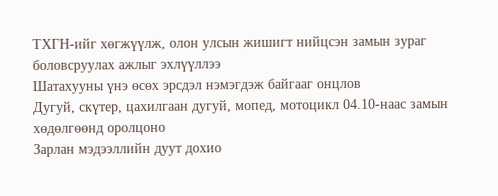ТХГН-ийг хөгжүүлж, олон улсын жишигт нийцсэн замын зураг боловсруулах ажлыг эхлүүллээ
Шатахууны үнэ өсөх эрсдэл нэмэгдэж байгааг онцлов
Дугуй, скүтер, цахилгаан дугуй, мопед, мотоцикл 04.10-наас замын хөдөлгөөнд оролцоно
Зарлан мэдээллийн дуут дохио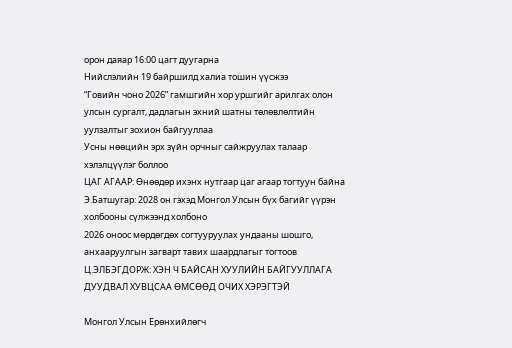орон даяар 16:00 цагт дуугарна
Нийслэлийн 19 байршилд халиа тошин үүсжээ
“Говийн чоно 2026” гамшгийн хор уршгийг арилгах олон улсын сургалт, дадлагын эхний шатны төлөвлөлтийн уулзалтыг зохион байгууллаа
Усны нөөцийн эрх зүйн орчныг сайжруулах талаар хэлэлцүүлэг боллоо
ЦАГ АГААР: Өнөөдөр ихэнх нутгаар цаг агаар тогтуун байна
Э.Батшугар: 2028 он гэхэд Монгол Улсын бүх багийг үүрэн холбооны сүлжээнд холбоно
2026 оноос мөрдөгдөх согтууруулах ундааны шошго, анхааруулгын загварт тавих шаардлагыг тогтоов
Ц.ЭЛБЭГДОРЖ: ХЭН Ч БАЙСАН ХУУЛИЙН БАЙГУУЛЛАГА ДУУДВАЛ ХУВЦСАА ӨМСӨӨД ОЧИХ ХЭРЭГТЭЙ

Монгол Улсын Ерөнхийлөгч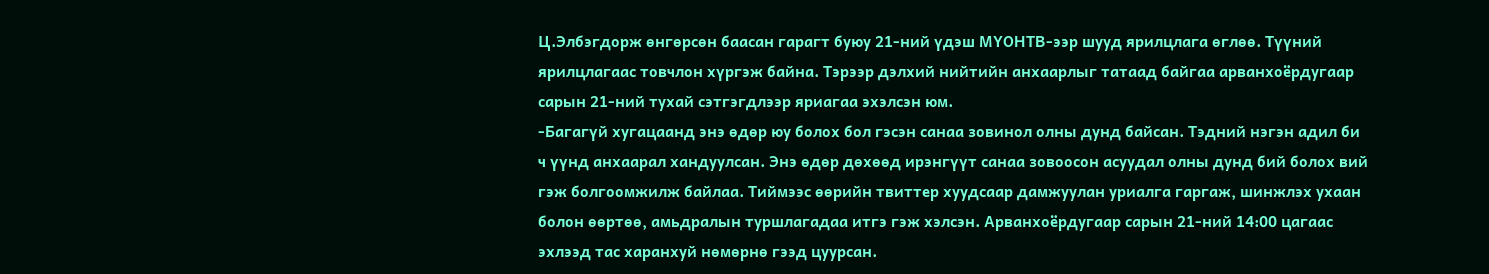Ц.Элбэгдорж өнгөрсөн баасан гарагт буюу 21-ний үдэш МҮОНТВ-ээр шууд ярилцлага өглөө. Түүний ярилцлагаас товчлон хүргэж байна. Тэрээр дэлхий нийтийн анхаарлыг татаад байгаа арванхоёрдугаар сарын 21-ний тухай сэтгэгдлээр яриагаа эхэлсэн юм.
-Багагүй хугацаанд энэ өдөр юу болох бол гэсэн санаа зовинол олны дунд байсан. Тэдний нэгэн адил би ч үүнд анхаарал хандуулсан. Энэ өдөр дөхөөд ирэнгүүт санаа зовоосон асуудал олны дунд бий болох вий гэж болгоомжилж байлаа. Тиймээс өөрийн твиттер хуудсаар дамжуулан уриалга гаргаж, шинжлэх ухаан болон өөртөө, амьдралын туршлагадаа итгэ гэж хэлсэн. Арванхоёрдугаар сарын 21-ний 14:00 цагаас эхлээд тас харанхуй нөмөрнө гээд цуурсан.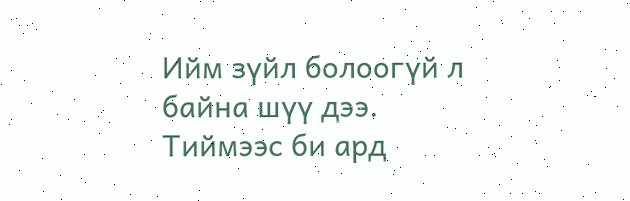Ийм зүйл болоогүй л байна шүү дээ. Тиймээс би ард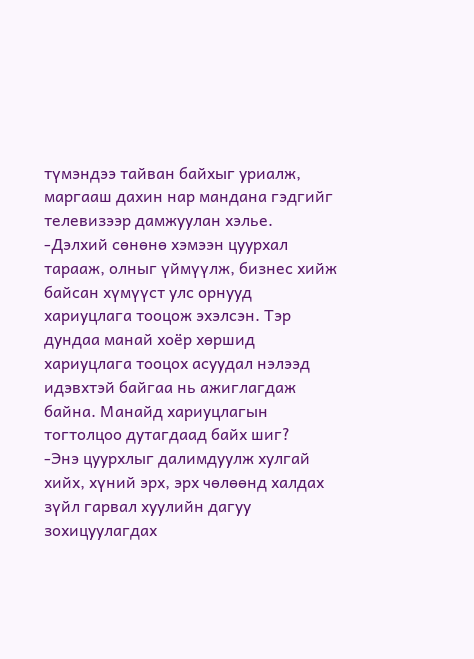түмэндээ тайван байхыг уриалж, маргааш дахин нар мандана гэдгийг телевизээр дамжуулан хэлье.
-Дэлхий сөнөнө хэмээн цуурхал тарааж, олныг үймүүлж, бизнес хийж байсан хүмүүст улс орнууд хариуцлага тооцож эхэлсэн. Тэр дундаа манай хоёр хөршид хариуцлага тооцох асуудал нэлээд идэвхтэй байгаа нь ажиглагдаж байна. Манайд хариуцлагын тогтолцоо дутагдаад байх шиг?
-Энэ цуурхлыг далимдуулж хулгай хийх, хүний эрх, эрх чөлөөнд халдах зүйл гарвал хуулийн дагуу зохицуулагдах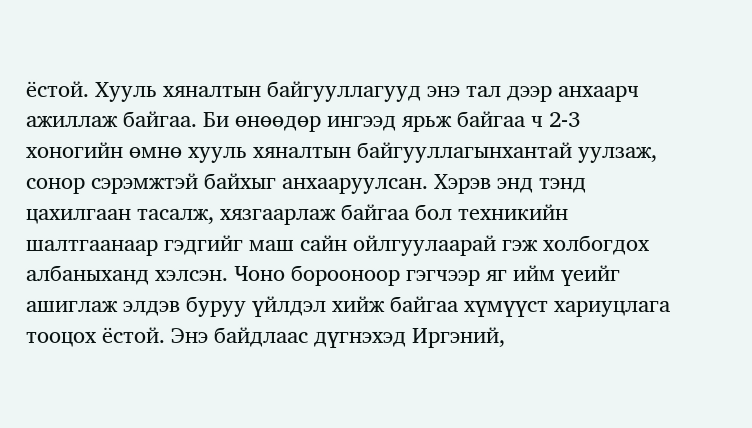ёстой. Хууль хяналтын байгууллагууд энэ тал дээр анхаарч ажиллаж байгаа. Би өнөөдөр ингээд ярьж байгаа ч 2-3 хоногийн өмнө хууль хяналтын байгууллагынхантай уулзаж, сонор сэрэмжтэй байхыг анхааруулсан. Хэрэв энд тэнд цахилгаан тасалж, хязгаарлаж байгаа бол техникийн шалтгаанаар гэдгийг маш сайн ойлгуулаарай гэж холбогдох албаныханд хэлсэн. Чоно борооноор гэгчээр яг ийм үеийг ашиглаж элдэв буруу үйлдэл хийж байгаа хүмүүст хариуцлага тооцох ёстой. Энэ байдлаас дүгнэхэд Иргэний,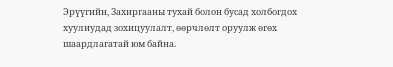Эрүүгийн, Захиргааны тухай болон бусад холбогдох хуулиудад зохицуулалт, өөрчлөлт оруулж өгөх шаардлагатай юм байна.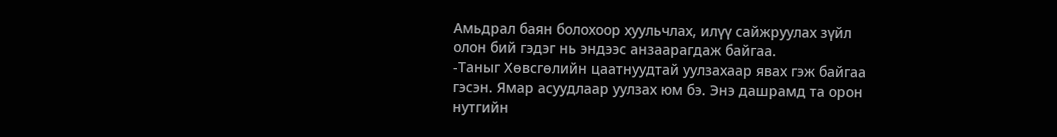Амьдрал баян болохоор хуульчлах, илүү сайжруулах зүйл олон бий гэдэг нь эндээс анзаарагдаж байгаа.
-Таныг Хөвсгөлийн цаатнуудтай уулзахаар явах гэж байгаа гэсэн. Ямар асуудлаар уулзах юм бэ. Энэ дашрамд та орон нутгийн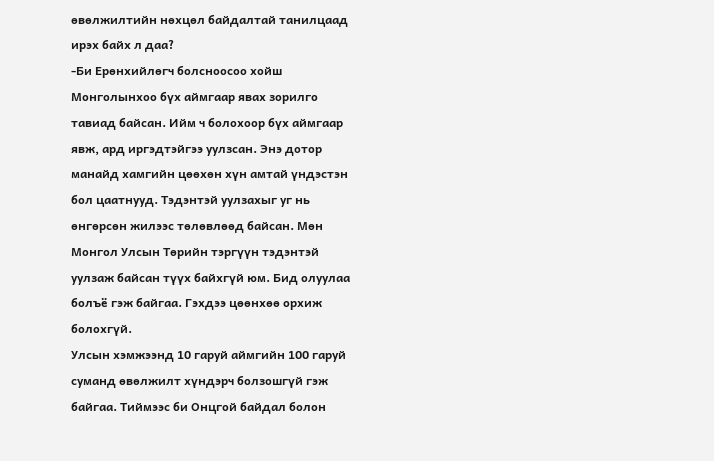өвөлжилтийн нөхцөл байдалтай танилцаад ирэх байх л даа?
-Би Ерөнхийлөгч болсноосоо хойш Монголынхоо бүх аймгаар явах зорилго тавиад байсан. Ийм ч болохоор бүх аймгаар явж, ард иргэдтэйгээ уулзсан. Энэ дотор манайд хамгийн цөөхөн хүн амтай үндэстэн бол цаатнууд. Тэдэнтэй уулзахыг уг нь өнгөрсөн жилээс төлөвлөөд байсан. Мөн Монгол Улсын Төрийн тэргүүн тэдэнтэй уулзаж байсан түүх байхгүй юм. Бид олуулаа болъё гэж байгаа. Гэхдээ цөөнхөө орхиж болохгүй.
Улсын хэмжээнд 10 гаруй аймгийн 100 гаруй суманд өвөлжилт хүндэрч болзошгүй гэж байгаа. Тиймээс би Онцгой байдал болон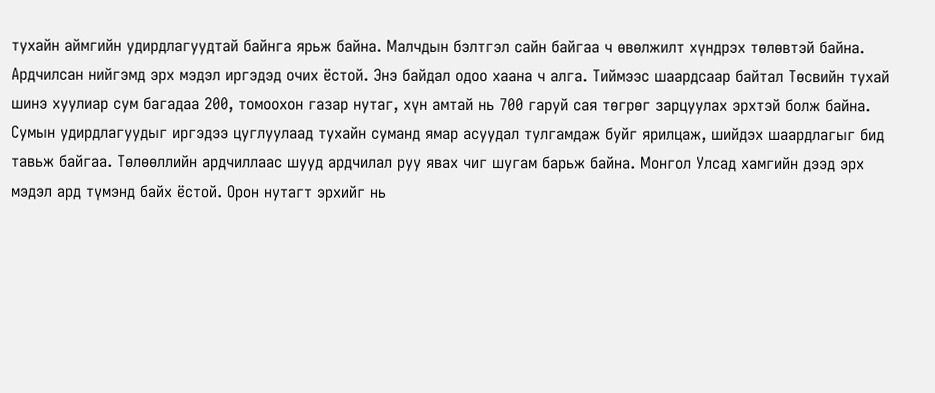тухайн аймгийн удирдлагуудтай байнга ярьж байна. Малчдын бэлтгэл сайн байгаа ч өвөлжилт хүндрэх төлөвтэй байна. Ардчилсан нийгэмд эрх мэдэл иргэдэд очих ёстой. Энэ байдал одоо хаана ч алга. Тиймээс шаардсаар байтал Төсвийн тухай шинэ хуулиар сум багадаа 200, томоохон газар нутаг, хүн амтай нь 700 гаруй сая төгрөг зарцуулах эрхтэй болж байна. Сумын удирдлагуудыг иргэдээ цуглуулаад тухайн суманд ямар асуудал тулгамдаж буйг ярилцаж, шийдэх шаардлагыг бид тавьж байгаа. Төлөөллийн ардчиллаас шууд ардчилал руу явах чиг шугам барьж байна. Монгол Улсад хамгийн дээд эрх мэдэл ард түмэнд байх ёстой. Орон нутагт эрхийг нь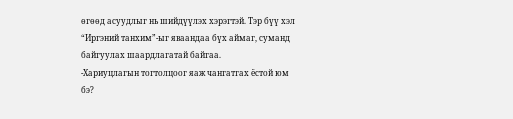өгөөд асуудлыг нь шийдүүлэх хэрэгтэй. Тэр бүү хэл “Иргэний танхим”-ыг яваандаа бүх аймаг, суманд байгуулах шаардлагатай байгаа.
-Хариуцлагын тогтолцоог яаж чангатгах ёстой юм бэ?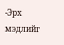-Эрх мэдлийг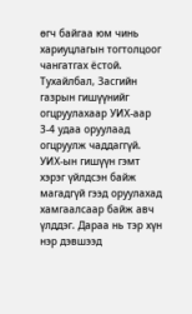өгч байгаа юм чинь хариуцлагын тогтолцоог чангатгах ёстой. Тухайлбал, Засгийн газрын гишүүнийг огцруулахаар УИХ-аар 3-4 удаа оруулаад огцруулж чаддаггүй. УИХ-ын гишүүн гэмт хэрэг үйлдсэн байж магадгүй гээд оруулахад хамгаалсаар байж авч үлддэг. Дараа нь тэр хүн нэр дэвшээд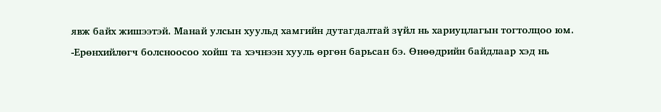явж байх жишээтэй. Манай улсын хуульд хамгийн дутагдалтай зүйл нь хариуцлагын тогтолцоо юм.
-Ерөнхийлөгч болсноосоо хойш та хэчнээн хууль өргөн барьсан бэ. Өнөөдрийн байдлаар хэд нь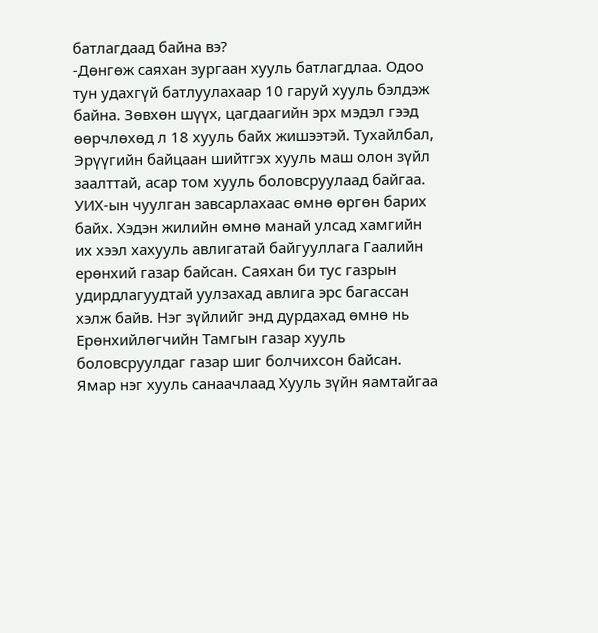батлагдаад байна вэ?
-Дөнгөж саяхан зургаан хууль батлагдлаа. Одоо тун удахгүй батлуулахаар 10 гаруй хууль бэлдэж байна. Зөвхөн шүүх, цагдаагийн эрх мэдэл гээд өөрчлөхөд л 18 хууль байх жишээтэй. Тухайлбал, Эрүүгийн байцаан шийтгэх хууль маш олон зүйл заалттай, асар том хууль боловсруулаад байгаа. УИХ-ын чуулган завсарлахаас өмнө өргөн барих байх. Хэдэн жилийн өмнө манай улсад хамгийн их хээл хахууль авлигатай байгууллага Гаалийн ерөнхий газар байсан. Саяхан би тус газрын удирдлагуудтай уулзахад авлига эрс багассан хэлж байв. Нэг зүйлийг энд дурдахад өмнө нь Ерөнхийлөгчийн Тамгын газар хууль боловсруулдаг газар шиг болчихсон байсан. Ямар нэг хууль санаачлаад Хууль зүйн яамтайгаа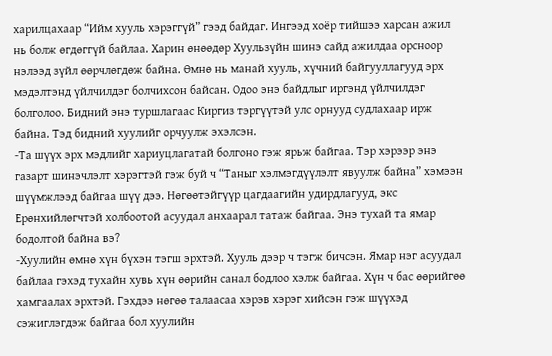харилцахаар “Ийм хууль хэрэггүй” гээд байдаг. Ингээд хоёр тийшээ харсан ажил нь болж өгдөггүй байлаа. Харин өнөөдөр Хуульзүйн шинэ сайд ажилдаа орсноор нэлээд зүйл өөрчлөгдөж байна. Өмнө нь манай хууль, хүчний байгууллагууд эрх мэдэлтэнд үйлчилдэг болчихсон байсан. Одоо энэ байдлыг иргэнд үйлчилдэг болголоо. Бидний энэ туршлагаас Киргиз тэргүүтэй улс орнууд судлахаар ирж байна. Тэд бидний хуулийг орчуулж эхэлсэн.
-Та шүүх эрх мэдлийг хариуцлагатай болгоно гэж ярьж байгаа. Тэр хэрээр энэ газарт шинэчлэлт хэрэгтэй гэж буй ч “Таныг хэлмэгдүүлэлт явуулж байна” хэмээн шүүмжлээд байгаа шүү дээ. Нөгөөтэйгүүр цагдаагийн удирдлагууд, экс Ерөнхийлөгчтэй холбоотой асуудал анхаарал татаж байгаа. Энэ тухай та ямар бодолтой байна вэ?
-Хуулийн өмнө хүн бүхэн тэгш эрхтэй. Хууль дээр ч тэгж бичсэн. Ямар нэг асуудал байлаа гэхэд тухайн хувь хүн өөрийн санал бодлоо хэлж байгаа. Хүн ч бас өөрийгөө хамгаалах эрхтэй. Гэхдээ нөгөө талаасаа хэрэв хэрэг хийсэн гэж шүүхэд сэжиглэгдэж байгаа бол хуулийн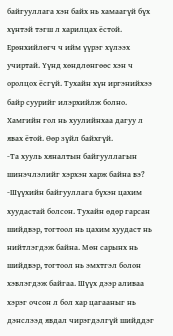байгууллага хэн байх нь хамаагүй бүх хүнтэй тэгш л харилцах ёстой. Ерөнхийлөгч ч ийм үүрэг хүлээх учиртай. Үүнд хөндлөнгөөс хэн ч оролцох ёсгүй. Тухайн хүн иргэнийхээ байр суурийг илэрхийлж болно. Хамгийн гол нь хуулийнхаа дагуу л явах ётой. Өөр зүйл байхгүй.
-Та хууль хяналтын байгууллагын шинэчлэлийг хэрхэн харж байна вэ?
-Шүүхийн байгууллага бүхэн цахим хуудастай болсон. Тухайн өдөр гарсан шийдвэр, тогтоол нь цахим хуудаст нь нийтлэгдэж байна. Мөн сарынх нь шийдвэр, тогтоол нь эмхтгэл болон хэвлэгдэж байгаа. Шүүх дээр аливаа хэрэг очсон л бол хар цагааныг нь дэнслээд явдал чирэгдэлгүй шийддэг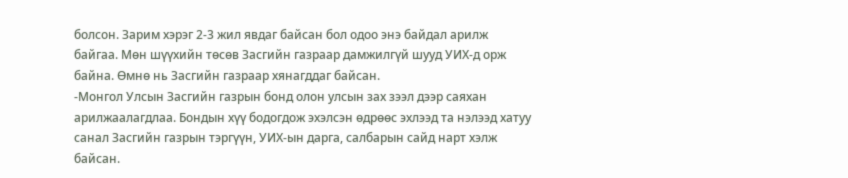болсон. Зарим хэрэг 2-3 жил явдаг байсан бол одоо энэ байдал арилж байгаа. Мөн шүүхийн төсөв Засгийн газраар дамжилгүй шууд УИХ-д орж байна. Өмнө нь Засгийн газраар хянагддаг байсан.
-Монгол Улсын Засгийн газрын бонд олон улсын зах зээл дээр саяхан арилжаалагдлаа. Бондын хүү бодогдож эхэлсэн өдрөөс эхлээд та нэлээд хатуу санал Засгийн газрын тэргүүн, УИХ-ын дарга, салбарын сайд нарт хэлж байсан.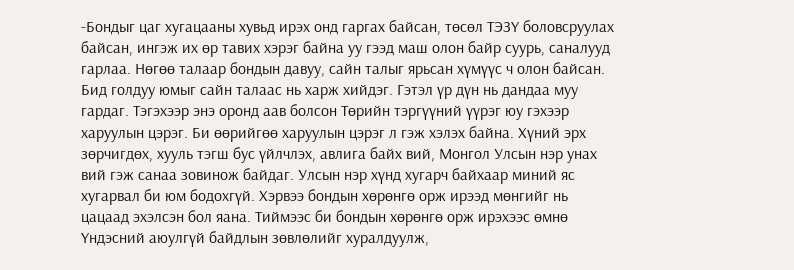-Бондыг цаг хугацааны хувьд ирэх онд гаргах байсан, төсөл ТЭЗҮ боловсруулах байсан, ингэж их өр тавих хэрэг байна уу гээд маш олон байр суурь, саналууд гарлаа. Нөгөө талаар бондын давуу, сайн талыг ярьсан хүмүүс ч олон байсан. Бид голдуу юмыг сайн талаас нь харж хийдэг. Гэтэл үр дүн нь дандаа муу гардаг. Тэгэхээр энэ оронд аав болсон Төрийн тэргүүний үүрэг юу гэхээр харуулын цэрэг. Би өөрийгөө харуулын цэрэг л гэж хэлэх байна. Хүний эрх зөрчигдөх, хууль тэгш бус үйлчлэх, авлига байх вий, Монгол Улсын нэр унах вий гэж санаа зовинож байдаг. Улсын нэр хүнд хугарч байхаар миний яс хугарвал би юм бодохгүй. Хэрвээ бондын хөрөнгө орж ирээд мөнгийг нь цацаад эхэлсэн бол яана. Тиймээс би бондын хөрөнгө орж ирэхээс өмнө Үндэсний аюулгүй байдлын зөвлөлийг хуралдуулж,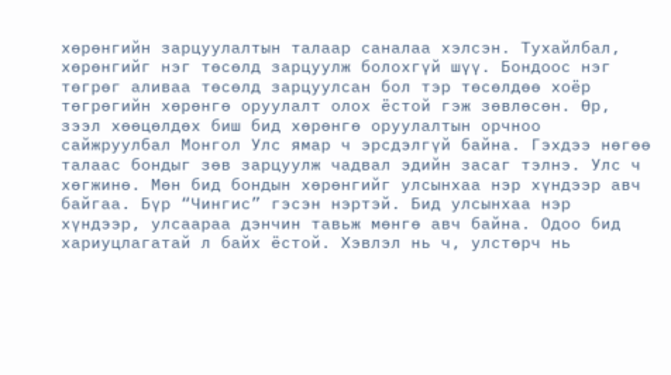хөрөнгийн зарцуулалтын талаар саналаа хэлсэн. Тухайлбал, хөрөнгийг нэг төсөлд зарцуулж болохгүй шүү. Бондоос нэг төгрөг аливаа төсөлд зарцуулсан бол тэр төсөлдөө хоёр төгрөгийн хөрөнгө оруулалт олох ёстой гэж зөвлөсөн. Өр, зээл хөөцөлдөх биш бид хөрөнгө оруулалтын орчноо сайжруулбал Монгол Улс ямар ч эрсдэлгүй байна. Гэхдээ нөгөө талаас бондыг зөв зарцуулж чадвал эдийн засаг тэлнэ. Улс ч хөгжинө. Мөн бид бондын хөрөнгийг улсынхаа нэр хүндээр авч байгаа. Бүр “Чингис” гэсэн нэртэй. Бид улсынхаа нэр хүндээр, улсаараа дэнчин тавьж мөнгө авч байна. Одоо бид хариуцлагатай л байх ёстой. Хэвлэл нь ч, улстөрч нь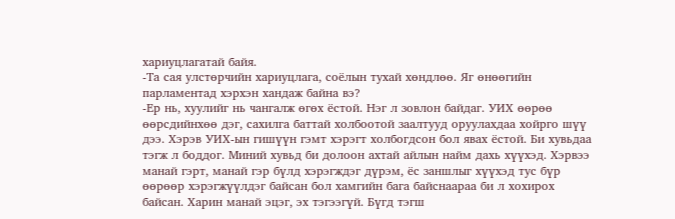хариуцлагатай байя.
-Та сая улстөрчийн хариуцлага, соёлын тухай хөндлөө. Яг өнөөгийн парламентад хэрхэн хандаж байна вэ?
-Ер нь, хуулийг нь чангалж өгөх ёстой. Нэг л зовлон байдаг. УИХ өөрөө өөрсдийнхөө дэг, сахилга баттай холбоотой заалтууд оруулахдаа хойрго шүү дээ. Хэрэв УИХ-ын гишүүн гэмт хэрэгт холбогдсон бол явах ёстой. Би хувьдаа тэгж л боддог. Миний хувьд би долоон ахтай айлын найм дахь хүүхэд. Хэрвээ манай гэрт, манай гэр бүлд хэрэгждэг дүрэм, ёс заншлыг хүүхэд тус бүр өөрөөр хэрэгжүүлдэг байсан бол хамгийн бага байснаараа би л хохирох байсан. Харин манай эцэг, эх тэгээгүй. Бүгд тэгш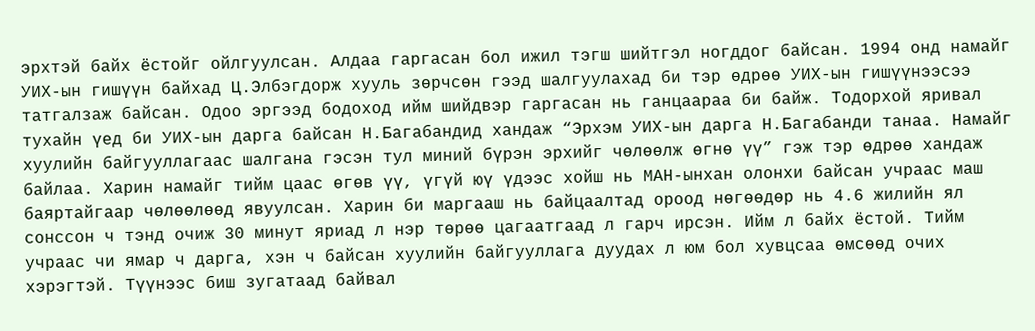эрхтэй байх ёстойг ойлгуулсан. Алдаа гаргасан бол ижил тэгш шийтгэл ногддог байсан. 1994 онд намайг УИХ-ын гишүүн байхад Ц.Элбэгдорж хууль зөрчсөн гээд шалгуулахад би тэр өдрөө УИХ-ын гишүүнээсээ татгалзаж байсан. Одоо эргээд бодоход ийм шийдвэр гаргасан нь ганцаараа би байж. Тодорхой яривал тухайн үед би УИХ-ын дарга байсан Н.Багабандид хандаж “Эрхэм УИХ-ын дарга Н.Багабанди танаа. Намайг хуулийн байгууллагаас шалгана гэсэн тул миний бүрэн эрхийг чөлөөлж өгнө үү” гэж тэр өдрөө хандаж байлаа. Харин намайг тийм цаас өгөв үү, үгүй юү үдээс хойш нь МАН-ынхан олонхи байсан учраас маш баяртайгаар чөлөөлөөд явуулсан. Харин би маргааш нь байцаалтад ороод нөгөөдөр нь 4.6 жилийн ял сонссон ч тэнд очиж 30 минут яриад л нэр төрөө цагаатгаад л гарч ирсэн. Ийм л байх ёстой. Тийм учраас чи ямар ч дарга, хэн ч байсан хуулийн байгууллага дуудах л юм бол хувцсаа өмсөөд очих хэрэгтэй. Түүнээс биш зугатаад байвал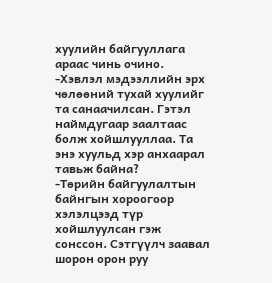хуулийн байгууллага араас чинь очино.
-Хэвлэл мэдээллийн эрх чөлөөний тухай хуулийг та санаачилсан. Гэтэл наймдугаар заалтаас болж хойшлууллаа. Та энэ хуульд хэр анхаарал тавьж байна?
-Төрийн байгуулалтын байнгын хороогоор хэлэлцээд түр хойшлуулсан гэж сонссон. Сэтгүүлч заавал шорон орон руу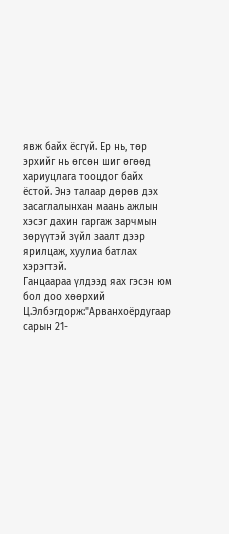явж байх ёсгүй. Ер нь, төр эрхийг нь өгсөн шиг өгөөд хариуцлага тооцдог байх ёстой. Энэ талаар дөрөв дэх засаглалынхан маань ажлын хэсэг дахин гаргаж зарчмын зөрүүтэй зүйл заалт дээр ярилцаж, хуулиа батлах хэрэгтэй.
Ганцаараа үлдээд яах гэсэн юм бол доо хөөрхий
Ц.Элбэгдорж:"Арванхоёрдугаар сарын 21-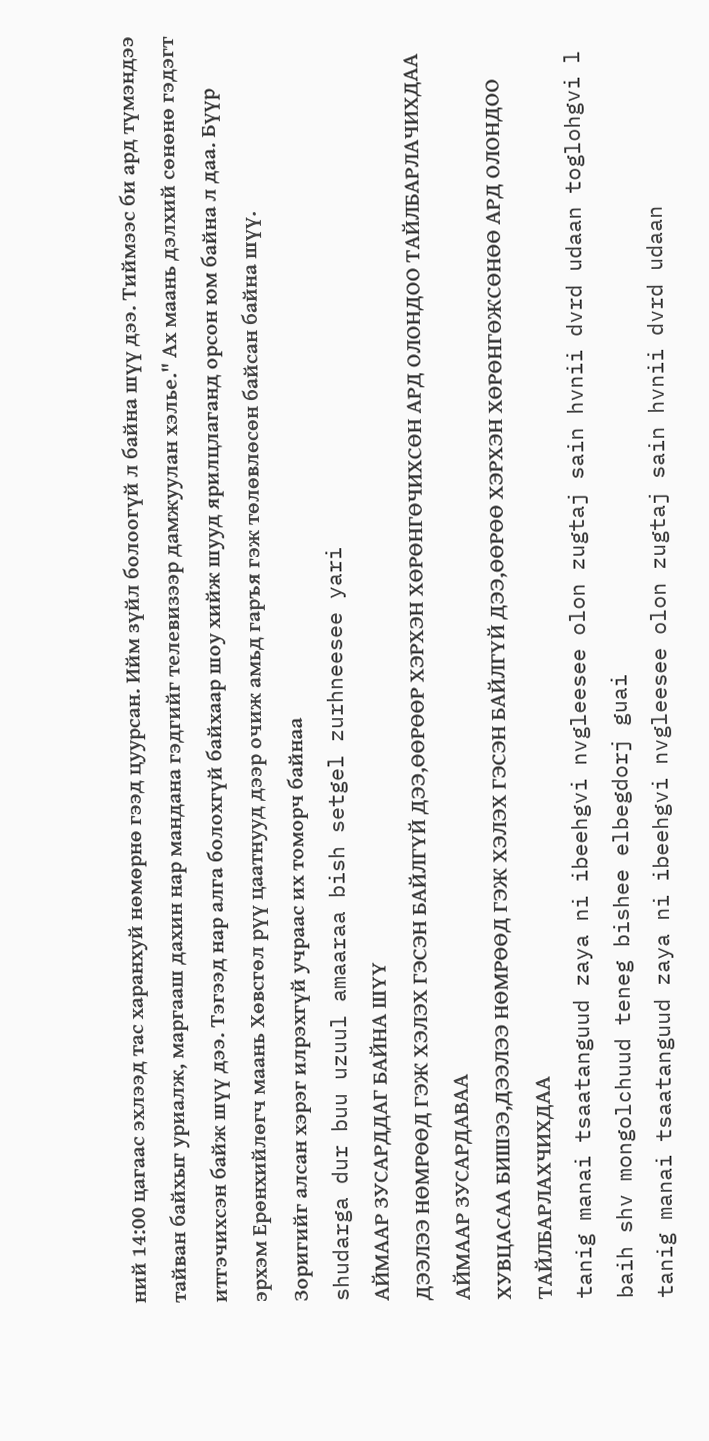ний 14:00 цагаас эхлээд тас харанхуй нөмөрнө гээд цуурсан. Ийм зүйл болоогүй л байна шүү дээ. Тиймээс би ард түмэндээ тайван байхыг уриалж, маргааш дахин нар мандана гэдгийг телевизээр дамжуулан хэлье." Ах маань дэлхий сөнөнө гэдэгт итгэчихсэн байж шүү дээ. Тэгээд нар алга болохгүй байхаар шоу хийж шууд ярилцлаганд орсон юм байна л даа. Бүүр эрхэм Ерөнхийлөгч маань Хөвсгөл рүү цаатнууд дээр очиж амьд гаръя гэж төлөвлөсөн байсан байна шүү.
Зоригийг алсан хэрэг илрэхгүй учраас их томорч байнаа
shudarga dur buu uzuul amaaraa bish setgel zurhneesee yari
АЙМААР ЗУСАРДДАГ БАЙНА ШҮҮ
ДЭЭЛЭЭ НӨМРӨӨД ГЭЖ ХЭЛЭХ ГЭСЭН БАЙЛГҮЙ ДЭЭ,ӨӨРӨӨР ХЭРХЭН ХӨРӨНГӨЧИХСӨН АРД ОЛОНДОО ТАЙЛБАРЛАЧИХДАА
АЙМААР ЗУСАРДАВАА
ХУВЦАСАА БИШЭЭ,ДЭЭЛЭЭ НӨМРӨӨД ГЭЖ ХЭЛЭХ ГЭСЭН БАЙЛГҮЙ ДЭЭ,ӨӨРӨӨ ХЭРХЭН ХӨРӨНГӨЖСӨНӨӨ АРД ОЛОНДОО ТАЙЛБАРЛАХЧИХДАА
tanig manai tsaatanguud zaya ni ibeehgvi nvgleesee olon zugtaj sain hvnii dvrd udaan toglohgvi l baih shv mongolchuud teneg bishee elbegdorj guai
tanig manai tsaatanguud zaya ni ibeehgvi nvgleesee olon zugtaj sain hvnii dvrd udaan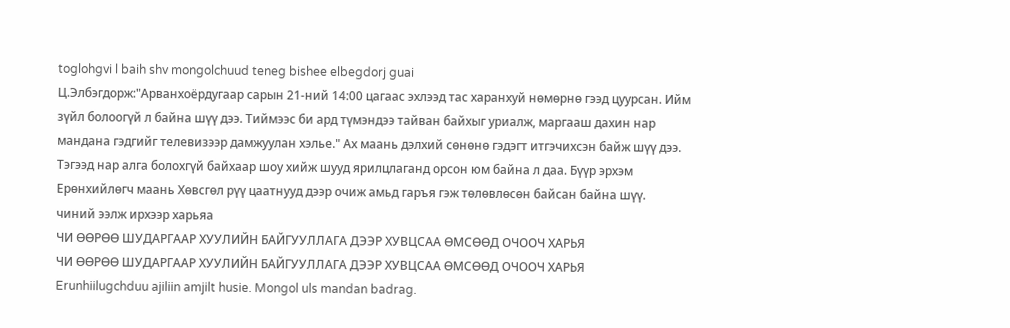toglohgvi l baih shv mongolchuud teneg bishee elbegdorj guai
Ц.Элбэгдорж:"Арванхоёрдугаар сарын 21-ний 14:00 цагаас эхлээд тас харанхуй нөмөрнө гээд цуурсан. Ийм зүйл болоогүй л байна шүү дээ. Тиймээс би ард түмэндээ тайван байхыг уриалж, маргааш дахин нар мандана гэдгийг телевизээр дамжуулан хэлье." Ах маань дэлхий сөнөнө гэдэгт итгэчихсэн байж шүү дээ. Тэгээд нар алга болохгүй байхаар шоу хийж шууд ярилцлаганд орсон юм байна л даа. Бүүр эрхэм Ерөнхийлөгч маань Хөвсгөл рүү цаатнууд дээр очиж амьд гаръя гэж төлөвлөсөн байсан байна шүү.
чиний ээлж ирхээр харьяа
ЧИ ӨӨРӨӨ ШУДАРГААР ХУУЛИЙН БАЙГУУЛЛАГА ДЭЭР ХУВЦСАА ӨМСӨӨД ОЧООЧ ХАРЬЯ
ЧИ ӨӨРӨӨ ШУДАРГААР ХУУЛИЙН БАЙГУУЛЛАГА ДЭЭР ХУВЦСАА ӨМСӨӨД ОЧООЧ ХАРЬЯ
Erunhiilugchduu ajiliin amjilt husie. Mongol uls mandan badrag.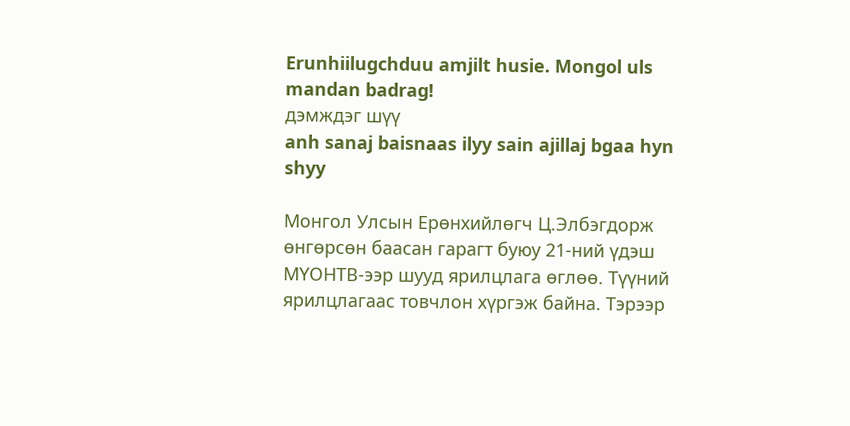Erunhiilugchduu amjilt husie. Mongol uls mandan badrag!
дэмждэг шүү
anh sanaj baisnaas ilyy sain ajillaj bgaa hyn shyy

Монгол Улсын Ерөнхийлөгч Ц.Элбэгдорж өнгөрсөн баасан гарагт буюу 21-ний үдэш МҮОНТВ-ээр шууд ярилцлага өглөө. Түүний ярилцлагаас товчлон хүргэж байна. Тэрээр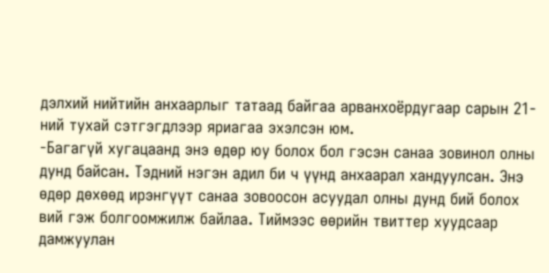дэлхий нийтийн анхаарлыг татаад байгаа арванхоёрдугаар сарын 21-ний тухай сэтгэгдлээр яриагаа эхэлсэн юм.
-Багагүй хугацаанд энэ өдөр юу болох бол гэсэн санаа зовинол олны дунд байсан. Тэдний нэгэн адил би ч үүнд анхаарал хандуулсан. Энэ өдөр дөхөөд ирэнгүүт санаа зовоосон асуудал олны дунд бий болох вий гэж болгоомжилж байлаа. Тиймээс өөрийн твиттер хуудсаар дамжуулан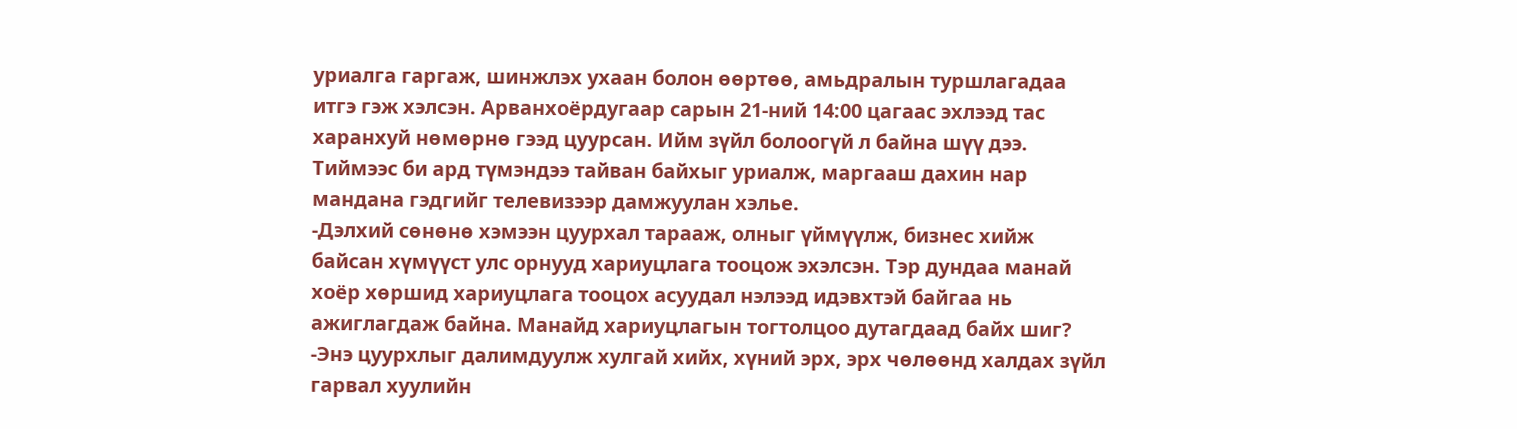уриалга гаргаж, шинжлэх ухаан болон өөртөө, амьдралын туршлагадаа итгэ гэж хэлсэн. Арванхоёрдугаар сарын 21-ний 14:00 цагаас эхлээд тас харанхуй нөмөрнө гээд цуурсан. Ийм зүйл болоогүй л байна шүү дээ. Тиймээс би ард түмэндээ тайван байхыг уриалж, маргааш дахин нар мандана гэдгийг телевизээр дамжуулан хэлье.
-Дэлхий сөнөнө хэмээн цуурхал тарааж, олныг үймүүлж, бизнес хийж байсан хүмүүст улс орнууд хариуцлага тооцож эхэлсэн. Тэр дундаа манай хоёр хөршид хариуцлага тооцох асуудал нэлээд идэвхтэй байгаа нь ажиглагдаж байна. Манайд хариуцлагын тогтолцоо дутагдаад байх шиг?
-Энэ цуурхлыг далимдуулж хулгай хийх, хүний эрх, эрх чөлөөнд халдах зүйл гарвал хуулийн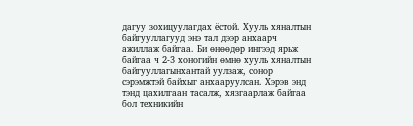дагуу зохицуулагдах ёстой. Хууль хяналтын байгууллагууд энэ тал дээр анхаарч ажиллаж байгаа. Би өнөөдөр ингээд ярьж байгаа ч 2-3 хоногийн өмнө хууль хяналтын байгууллагынхантай уулзаж, сонор сэрэмжтэй байхыг анхааруулсан. Хэрэв энд тэнд цахилгаан тасалж, хязгаарлаж байгаа бол техникийн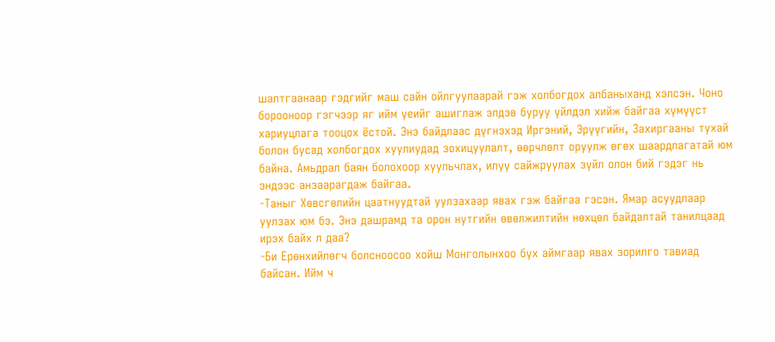шалтгаанаар гэдгийг маш сайн ойлгуулаарай гэж холбогдох албаныханд хэлсэн. Чоно борооноор гэгчээр яг ийм үеийг ашиглаж элдэв буруу үйлдэл хийж байгаа хүмүүст хариуцлага тооцох ёстой. Энэ байдлаас дүгнэхэд Иргэний, Эрүүгийн, Захиргааны тухай болон бусад холбогдох хуулиудад зохицуулалт, өөрчлөлт оруулж өгөх шаардлагатай юм байна. Амьдрал баян болохоор хуульчлах, илүү сайжруулах зүйл олон бий гэдэг нь эндээс анзаарагдаж байгаа.
-Таныг Хөвсгөлийн цаатнуудтай уулзахаар явах гэж байгаа гэсэн. Ямар асуудлаар уулзах юм бэ. Энэ дашрамд та орон нутгийн өвөлжилтийн нөхцөл байдалтай танилцаад ирэх байх л даа?
-Би Ерөнхийлөгч болсноосоо хойш Монголынхоо бүх аймгаар явах зорилго тавиад байсан. Ийм ч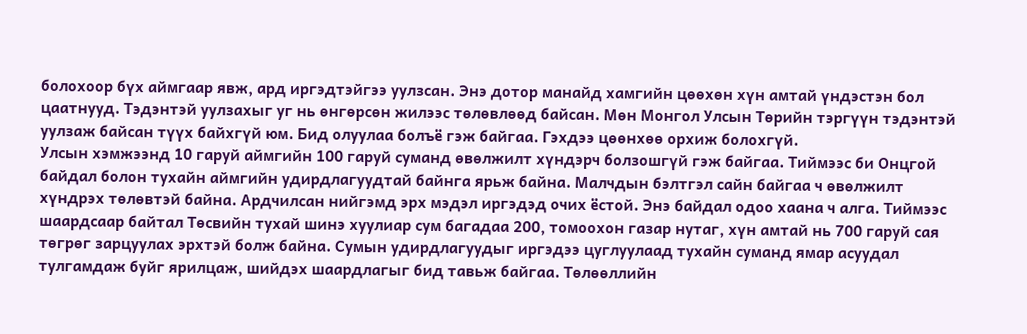болохоор бүх аймгаар явж, ард иргэдтэйгээ уулзсан. Энэ дотор манайд хамгийн цөөхөн хүн амтай үндэстэн бол цаатнууд. Тэдэнтэй уулзахыг уг нь өнгөрсөн жилээс төлөвлөөд байсан. Мөн Монгол Улсын Төрийн тэргүүн тэдэнтэй уулзаж байсан түүх байхгүй юм. Бид олуулаа болъё гэж байгаа. Гэхдээ цөөнхөө орхиж болохгүй.
Улсын хэмжээнд 10 гаруй аймгийн 100 гаруй суманд өвөлжилт хүндэрч болзошгүй гэж байгаа. Тиймээс би Онцгой байдал болон тухайн аймгийн удирдлагуудтай байнга ярьж байна. Малчдын бэлтгэл сайн байгаа ч өвөлжилт хүндрэх төлөвтэй байна. Ардчилсан нийгэмд эрх мэдэл иргэдэд очих ёстой. Энэ байдал одоо хаана ч алга. Тиймээс шаардсаар байтал Төсвийн тухай шинэ хуулиар сум багадаа 200, томоохон газар нутаг, хүн амтай нь 700 гаруй сая төгрөг зарцуулах эрхтэй болж байна. Сумын удирдлагуудыг иргэдээ цуглуулаад тухайн суманд ямар асуудал тулгамдаж буйг ярилцаж, шийдэх шаардлагыг бид тавьж байгаа. Төлөөллийн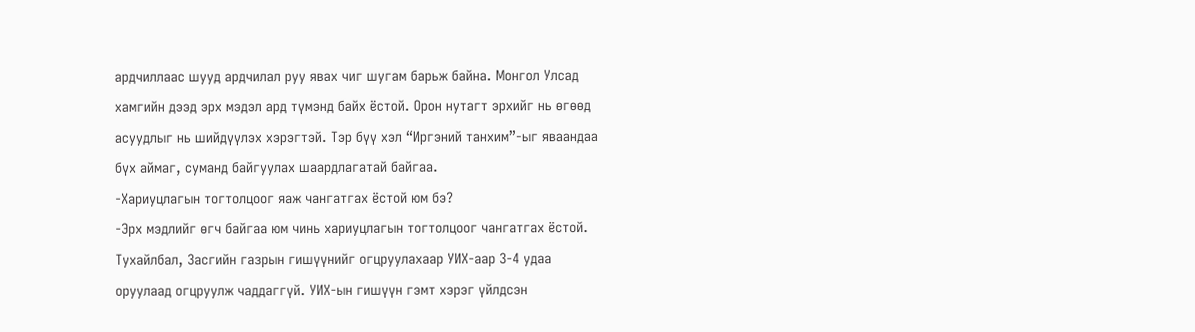ардчиллаас шууд ардчилал руу явах чиг шугам барьж байна. Монгол Улсад хамгийн дээд эрх мэдэл ард түмэнд байх ёстой. Орон нутагт эрхийг нь өгөөд асуудлыг нь шийдүүлэх хэрэгтэй. Тэр бүү хэл “Иргэний танхим”-ыг яваандаа бүх аймаг, суманд байгуулах шаардлагатай байгаа.
-Хариуцлагын тогтолцоог яаж чангатгах ёстой юм бэ?
-Эрх мэдлийг өгч байгаа юм чинь хариуцлагын тогтолцоог чангатгах ёстой. Тухайлбал, Засгийн газрын гишүүнийг огцруулахаар УИХ-аар 3-4 удаа оруулаад огцруулж чаддаггүй. УИХ-ын гишүүн гэмт хэрэг үйлдсэн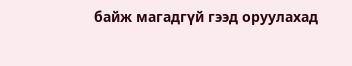байж магадгүй гээд оруулахад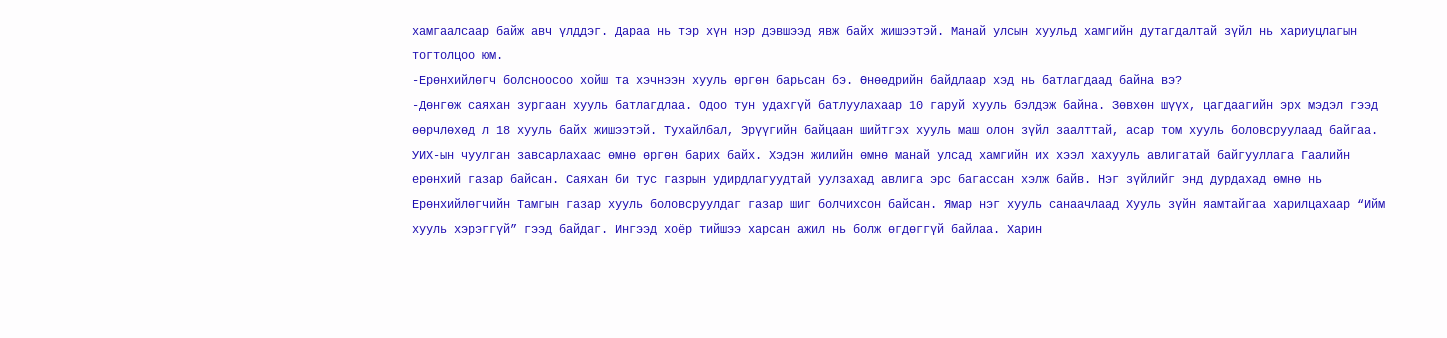хамгаалсаар байж авч үлддэг. Дараа нь тэр хүн нэр дэвшээд явж байх жишээтэй. Манай улсын хуульд хамгийн дутагдалтай зүйл нь хариуцлагын тогтолцоо юм.
-Ерөнхийлөгч болсноосоо хойш та хэчнээн хууль өргөн барьсан бэ. Өнөөдрийн байдлаар хэд нь батлагдаад байна вэ?
-Дөнгөж саяхан зургаан хууль батлагдлаа. Одоо тун удахгүй батлуулахаар 10 гаруй хууль бэлдэж байна. Зөвхөн шүүх, цагдаагийн эрх мэдэл гээд өөрчлөхөд л 18 хууль байх жишээтэй. Тухайлбал, Эрүүгийн байцаан шийтгэх хууль маш олон зүйл заалттай, асар том хууль боловсруулаад байгаа. УИХ-ын чуулган завсарлахаас өмнө өргөн барих байх. Хэдэн жилийн өмнө манай улсад хамгийн их хээл хахууль авлигатай байгууллага Гаалийн ерөнхий газар байсан. Саяхан би тус газрын удирдлагуудтай уулзахад авлига эрс багассан хэлж байв. Нэг зүйлийг энд дурдахад өмнө нь Ерөнхийлөгчийн Тамгын газар хууль боловсруулдаг газар шиг болчихсон байсан. Ямар нэг хууль санаачлаад Хууль зүйн яамтайгаа харилцахаар “Ийм хууль хэрэггүй” гээд байдаг. Ингээд хоёр тийшээ харсан ажил нь болж өгдөггүй байлаа. Харин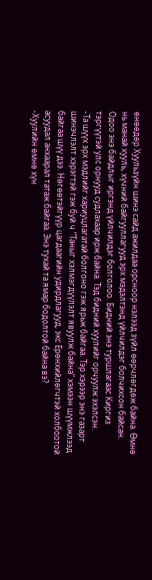өнөөдөр Хуульзүйн шинэ сайд ажилдаа орсноор нэлээд зүйл өөрчлөгдөж байна. Өмнө нь манай хууль, хүчний байгууллагууд эрх мэдэлтэнд үйлчилдэг болчихсон байсан. Одоо энэ байдлыг иргэнд үйлчилдэг болголоо. Бидний энэ туршлагаас Киргиз тэргүүтэй улс орнууд судлахаар ирж байна. Тэд бидний хуулийг орчуулж эхэлсэн.
-Та шүүх эрх мэдлийг хариуцлагатай болгоно гэж ярьж байгаа. Тэр хэрээр энэ газарт шинэчлэлт хэрэгтэй гэж буй ч “Таныг хэлмэгдүүлэлт явуулж байна” хэмээн шүүмжлээд байгаа шүү дээ. Нөгөөтэйгүүр цагдаагийн удирдлагууд, экс Ерөнхийлөгчтэй холбоотой асуудал анхаарал татаж байгаа. Энэ тухай та ямар бодолтой байна вэ?
-Хуулийн өмнө хүн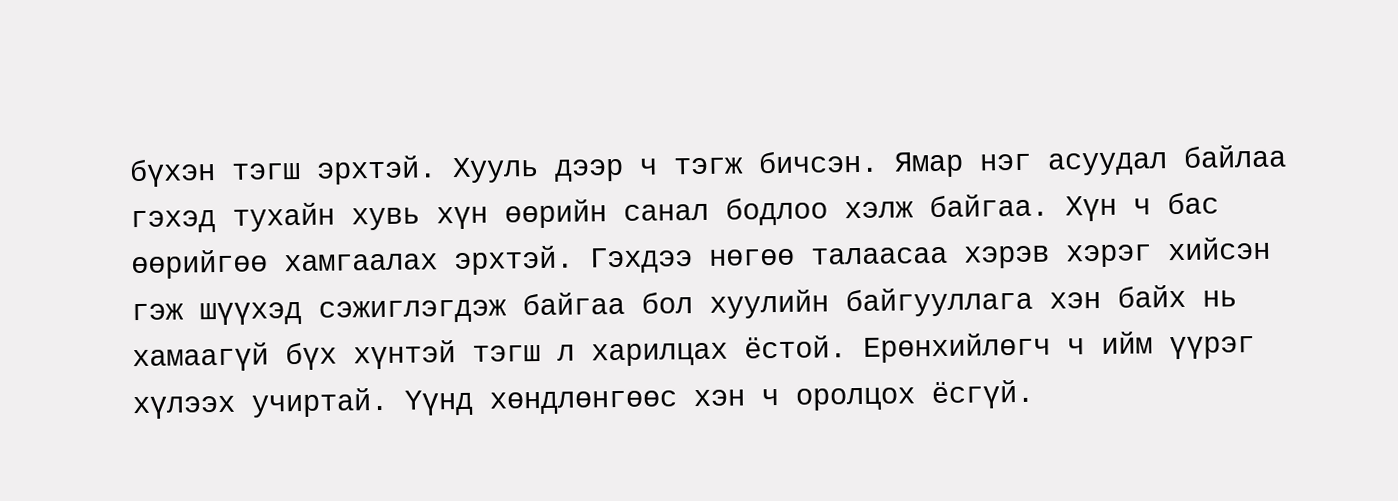бүхэн тэгш эрхтэй. Хууль дээр ч тэгж бичсэн. Ямар нэг асуудал байлаа гэхэд тухайн хувь хүн өөрийн санал бодлоо хэлж байгаа. Хүн ч бас өөрийгөө хамгаалах эрхтэй. Гэхдээ нөгөө талаасаа хэрэв хэрэг хийсэн гэж шүүхэд сэжиглэгдэж байгаа бол хуулийн байгууллага хэн байх нь хамаагүй бүх хүнтэй тэгш л харилцах ёстой. Ерөнхийлөгч ч ийм үүрэг хүлээх учиртай. Үүнд хөндлөнгөөс хэн ч оролцох ёсгүй.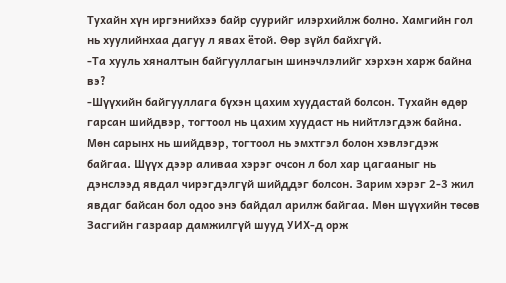Тухайн хүн иргэнийхээ байр суурийг илэрхийлж болно. Хамгийн гол нь хуулийнхаа дагуу л явах ётой. Өөр зүйл байхгүй.
-Та хууль хяналтын байгууллагын шинэчлэлийг хэрхэн харж байна вэ?
-Шүүхийн байгууллага бүхэн цахим хуудастай болсон. Тухайн өдөр гарсан шийдвэр, тогтоол нь цахим хуудаст нь нийтлэгдэж байна. Мөн сарынх нь шийдвэр, тогтоол нь эмхтгэл болон хэвлэгдэж байгаа. Шүүх дээр аливаа хэрэг очсон л бол хар цагааныг нь дэнслээд явдал чирэгдэлгүй шийддэг болсон. Зарим хэрэг 2-3 жил явдаг байсан бол одоо энэ байдал арилж байгаа. Мөн шүүхийн төсөв Засгийн газраар дамжилгүй шууд УИХ-д орж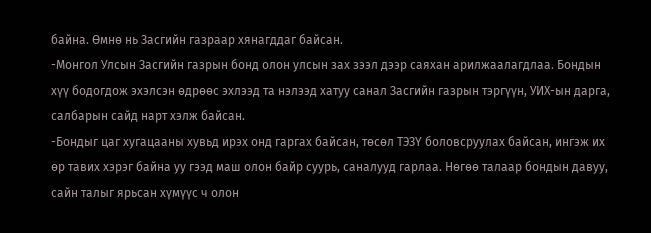байна. Өмнө нь Засгийн газраар хянагддаг байсан.
-Монгол Улсын Засгийн газрын бонд олон улсын зах зээл дээр саяхан арилжаалагдлаа. Бондын хүү бодогдож эхэлсэн өдрөөс эхлээд та нэлээд хатуу санал Засгийн газрын тэргүүн, УИХ-ын дарга, салбарын сайд нарт хэлж байсан.
-Бондыг цаг хугацааны хувьд ирэх онд гаргах байсан, төсөл ТЭЗҮ боловсруулах байсан, ингэж их өр тавих хэрэг байна уу гээд маш олон байр суурь, саналууд гарлаа. Нөгөө талаар бондын давуу, сайн талыг ярьсан хүмүүс ч олон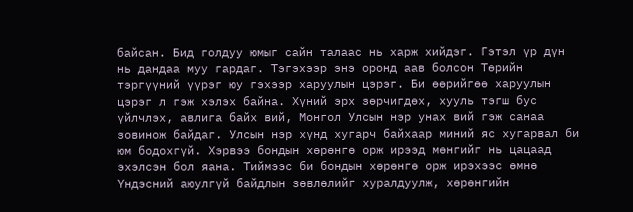байсан. Бид голдуу юмыг сайн талаас нь харж хийдэг. Гэтэл үр дүн нь дандаа муу гардаг. Тэгэхээр энэ оронд аав болсон Төрийн тэргүүний үүрэг юу гэхээр харуулын цэрэг. Би өөрийгөө харуулын цэрэг л гэж хэлэх байна. Хүний эрх зөрчигдөх, хууль тэгш бус үйлчлэх, авлига байх вий, Монгол Улсын нэр унах вий гэж санаа зовинож байдаг. Улсын нэр хүнд хугарч байхаар миний яс хугарвал би юм бодохгүй. Хэрвээ бондын хөрөнгө орж ирээд мөнгийг нь цацаад эхэлсэн бол яана. Тиймээс би бондын хөрөнгө орж ирэхээс өмнө Үндэсний аюулгүй байдлын зөвлөлийг хуралдуулж, хөрөнгийн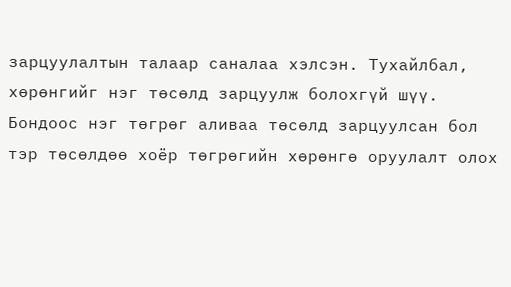зарцуулалтын талаар саналаа хэлсэн. Тухайлбал, хөрөнгийг нэг төсөлд зарцуулж болохгүй шүү. Бондоос нэг төгрөг аливаа төсөлд зарцуулсан бол тэр төсөлдөө хоёр төгрөгийн хөрөнгө оруулалт олох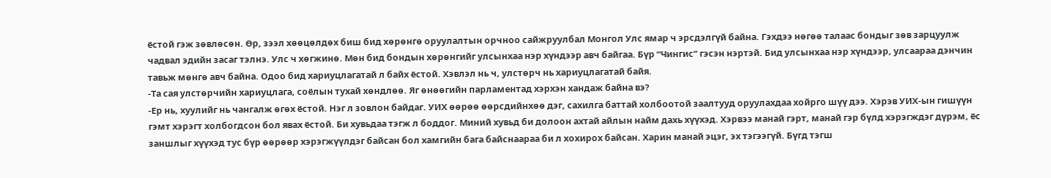ёстой гэж зөвлөсөн. Өр, зээл хөөцөлдөх биш бид хөрөнгө оруулалтын орчноо сайжруулбал Монгол Улс ямар ч эрсдэлгүй байна. Гэхдээ нөгөө талаас бондыг зөв зарцуулж чадвал эдийн засаг тэлнэ. Улс ч хөгжинө. Мөн бид бондын хөрөнгийг улсынхаа нэр хүндээр авч байгаа. Бүр “Чингис” гэсэн нэртэй. Бид улсынхаа нэр хүндээр, улсаараа дэнчин тавьж мөнгө авч байна. Одоо бид хариуцлагатай л байх ёстой. Хэвлэл нь ч, улстөрч нь хариуцлагатай байя.
-Та сая улстөрчийн хариуцлага, соёлын тухай хөндлөө. Яг өнөөгийн парламентад хэрхэн хандаж байна вэ?
-Ер нь, хуулийг нь чангалж өгөх ёстой. Нэг л зовлон байдаг. УИХ өөрөө өөрсдийнхөө дэг, сахилга баттай холбоотой заалтууд оруулахдаа хойрго шүү дээ. Хэрэв УИХ-ын гишүүн гэмт хэрэгт холбогдсон бол явах ёстой. Би хувьдаа тэгж л боддог. Миний хувьд би долоон ахтай айлын найм дахь хүүхэд. Хэрвээ манай гэрт, манай гэр бүлд хэрэгждэг дүрэм, ёс заншлыг хүүхэд тус бүр өөрөөр хэрэгжүүлдэг байсан бол хамгийн бага байснаараа би л хохирох байсан. Харин манай эцэг, эх тэгээгүй. Бүгд тэгш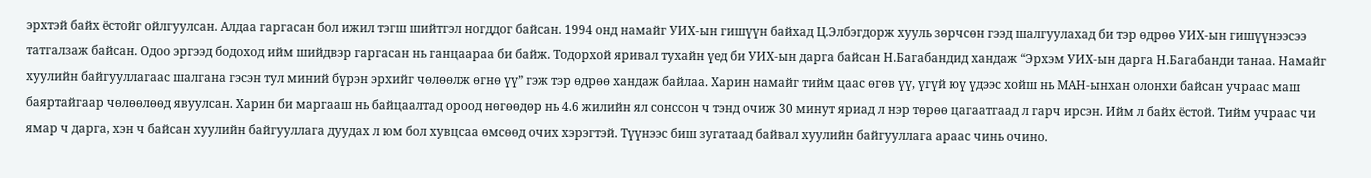эрхтэй байх ёстойг ойлгуулсан. Алдаа гаргасан бол ижил тэгш шийтгэл ногддог байсан. 1994 онд намайг УИХ-ын гишүүн байхад Ц.Элбэгдорж хууль зөрчсөн гээд шалгуулахад би тэр өдрөө УИХ-ын гишүүнээсээ татгалзаж байсан. Одоо эргээд бодоход ийм шийдвэр гаргасан нь ганцаараа би байж. Тодорхой яривал тухайн үед би УИХ-ын дарга байсан Н.Багабандид хандаж “Эрхэм УИХ-ын дарга Н.Багабанди танаа. Намайг хуулийн байгууллагаас шалгана гэсэн тул миний бүрэн эрхийг чөлөөлж өгнө үү” гэж тэр өдрөө хандаж байлаа. Харин намайг тийм цаас өгөв үү, үгүй юү үдээс хойш нь МАН-ынхан олонхи байсан учраас маш баяртайгаар чөлөөлөөд явуулсан. Харин би маргааш нь байцаалтад ороод нөгөөдөр нь 4.6 жилийн ял сонссон ч тэнд очиж 30 минут яриад л нэр төрөө цагаатгаад л гарч ирсэн. Ийм л байх ёстой. Тийм учраас чи ямар ч дарга, хэн ч байсан хуулийн байгууллага дуудах л юм бол хувцсаа өмсөөд очих хэрэгтэй. Түүнээс биш зугатаад байвал хуулийн байгууллага араас чинь очино.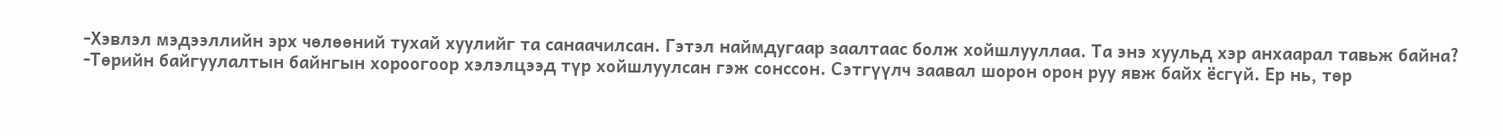-Хэвлэл мэдээллийн эрх чөлөөний тухай хуулийг та санаачилсан. Гэтэл наймдугаар заалтаас болж хойшлууллаа. Та энэ хуульд хэр анхаарал тавьж байна?
-Төрийн байгуулалтын байнгын хороогоор хэлэлцээд түр хойшлуулсан гэж сонссон. Сэтгүүлч заавал шорон орон руу явж байх ёсгүй. Ер нь, төр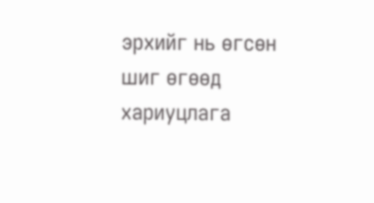эрхийг нь өгсөн шиг өгөөд хариуцлага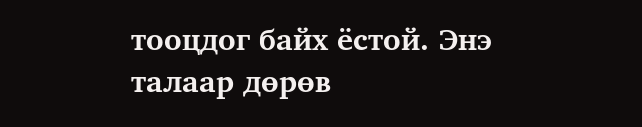тооцдог байх ёстой. Энэ талаар дөрөв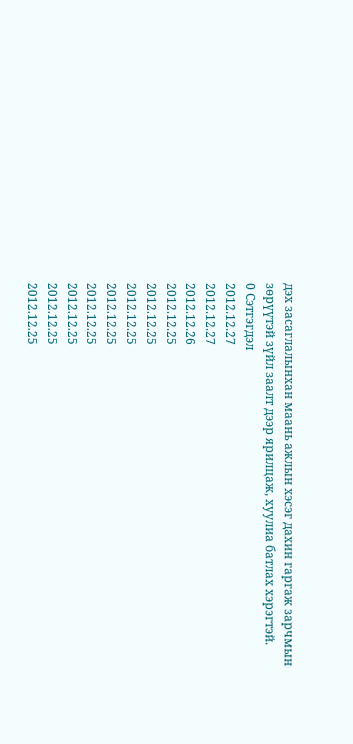дэх засаглалынхан маань ажлын хэсэг дахин гаргаж зарчмын зөрүүтэй зүйл заалт дээр ярилцаж, хуулиа батлах хэрэгтэй.
0 Сэтгэгдэл
2012.12.27
2012.12.27
2012.12.26
2012.12.25
2012.12.25
2012.12.25
2012.12.25
2012.12.25
2012.12.25
2012.12.25
2012.12.25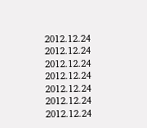2012.12.24
2012.12.24
2012.12.24
2012.12.24
2012.12.24
2012.12.24
2012.12.24